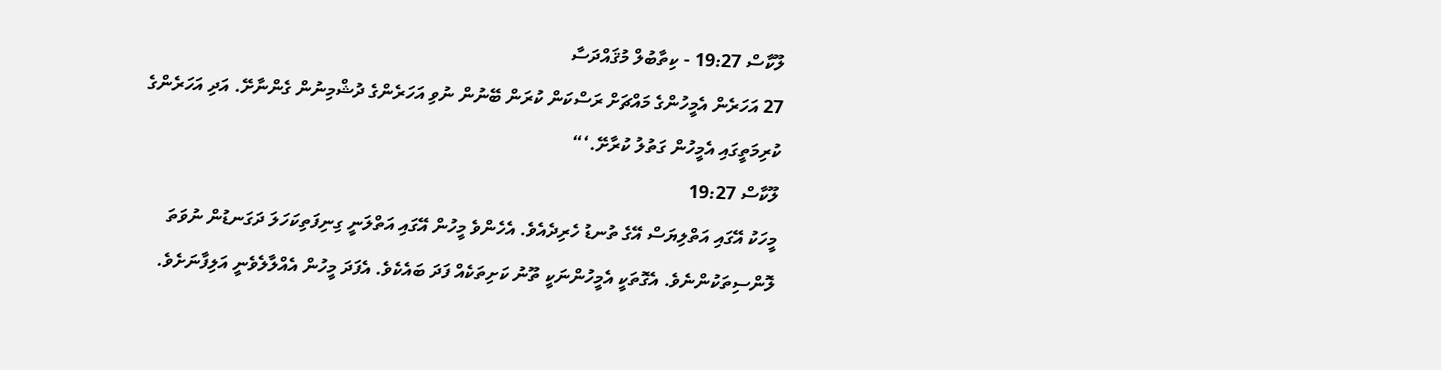ލޫކާސް 19:27 - ކިތާބުލް މުޤައްދަސާ
27 އަހަރެން އެމީހުންގެ މައްޗަށް ރަސްކަން ކުރަން ބޭނުން ނުވި އަހަރެންގެ ދުޝްމިނުން ގެންނާށޭ. އަދި އަހަރެންގެ ކުރިމަތީގައި އެމީހުން ގަތުލު ކުރާށޭ.‘“
ލޫކާސް 19:27
މީހަކު އޭގައި އަތްލިޔަސް އޭގެ ތުނޑު ހެރިދެއެވެ. އެހެންވެ މީހުން އޭގައި އަތްލަނީ ގިނިފަތިކަހަލަ ދަގަނޑުން ނުވަތަ ލޮންސިތަކުންނެވެ. އެގޮތަކީ އެމީހުންނަކީ ތޫނު ކަށިތަކެއް ފަދަ ބައެކެވެ. އެފަދަ މީހުން އެއްލާލެވެނީ އަލިފާނަށެވެ.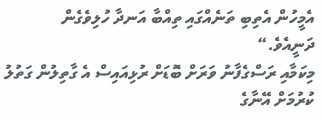އެމީހުން އެތިބި ތަނެއްގައި ތިއްބާ އަނދާ ހުލިވެގެން ދަނީއެވެ.“
މިކަމާއި ރަސްގެފާނު ވަރަށް ބޮޑަށް ރުޅިއައިސް އެ ގާތިލުން ގަތުލު ކުރުމަށް އޭނާގެ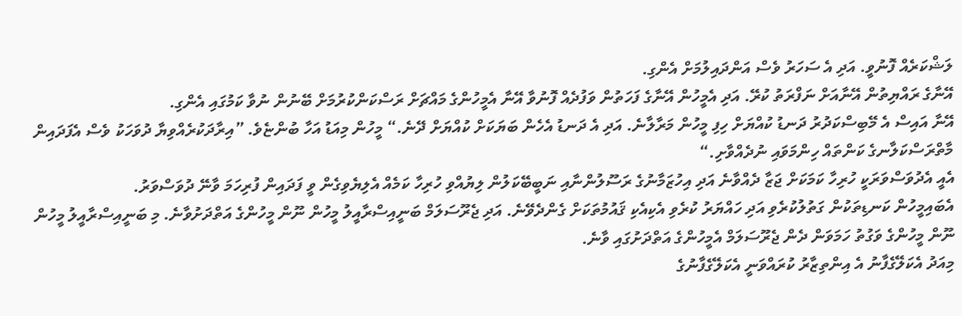ލަޝްކަރެއް ފޮނުވީ. އަދި އެ ސަހަރު ވެސް އަންދައިލުމަށް އެންގި.
އޭނާގެ ރައްޔިތުން އޭނާއަށް ނަފްރަތު ކުރޭ. އަދި އެމީހުން އޭނާގެ ފަހަތުން ވަފުދެއް ފޮނުވާ އޭނާ އެމީހުންގެ މައްޗަށް ރަސްކަންކުރުމަށް ބޭނުން ނުވާ ކަމުގައި އެންގި.
އޭނާ އައިސް އެ މޭބިސްކަދުރު ދަނޑު ކުއްޔަށް ހިފި މީހުން މަރާލާނެ. އަދި އެ ދަނޑު އެހެން ބަޔަކަށް ކުއްޔަށް ދޭނެ.“ މީހުން މިއަޑު އަހާ ބުންޏެވެ. ”އިރާދަކުރެއްވިޔާ ދުވަހަކު ވެސް އެފަދައިން މާތްރަސްކަލާނގެ ކަންތައް ހިންމަވައި ނުދެއްވާށި.“
އެއީ އެދުވަސްވަރަކީ ހުރިހާ ކަމަކަށް ޖަޒާ ދެއްވާނެ އަދި އިހުޒަމާނުގެ ރަސޫލުންނާއި ނަބީބޭކަލުން ލިޔުއްވި ހުރިހާ ކަމެއް އެލިޔެވިގެން ވީ ފަދައިން ފުރިހަމަ ވާނޭ ދުވަސްވަރު.
އެބައިމީހުން ކަނޑިތަކުން ގަތުލުކުރެވި އަދި ހައްޔަރު ކުރެވި އެކިއެކި ޤައުމުތަކަށް ގެންދެވޭނެ. އަދި ޖެރޫސަލަމް ބަނީއިސްރާއީލު މީހުން ނޫން މީހުންގެ އަތްދަށުވާނެ. މި ބަނީއިސްރާއީލު މީހުން ނޫން މީހުންގެ ވަގުތު ހަމަވަން ދެން ޖެރޫސަލަމް އެމީހުންގެ އަތްދަށުގައި ވާނެ.
މިއަދު އެކަލޭގެފާނު އެ އިންތިޒާރު ކުރައްވަނީ އެކަލޭގެފާނުގެ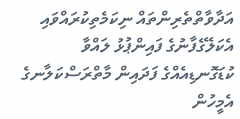އަދާވާތްތެރިންތައް ނިކަމެތިކުރައްވައި އެކަލޭގެފާނުގެ ފައިންޕުޅު ލައްވާ ކުޑަގޮނޑިއެއްގެ ފަދައިން މާތްރަސްކަލާނގެ އެމީހުން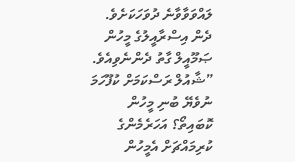ލައްވަވާވާނެ ދުވަހަކަށެވެ.
ދެން އިސްރާއީލުގެ މީހުން ޞަމޫއީލް ގާތު ދެންނެވިއެވެ. ”ޝާއުލް ރަސްކަމަށް ކުފޫހަމަ ނުވެޔޭ ބުނި މީހުން ކޮބައިތޯ؟ އަހަރެމެންގެ ކުރިމައްޗަށް އެމީހުން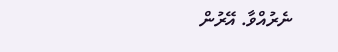ނެރުއްވާ. އޭރުން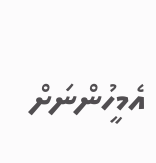އެމީހުންނަށް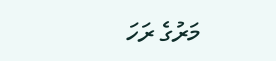މަރުގެ ރަހަ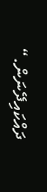ދައްކައިދޭނަން.“